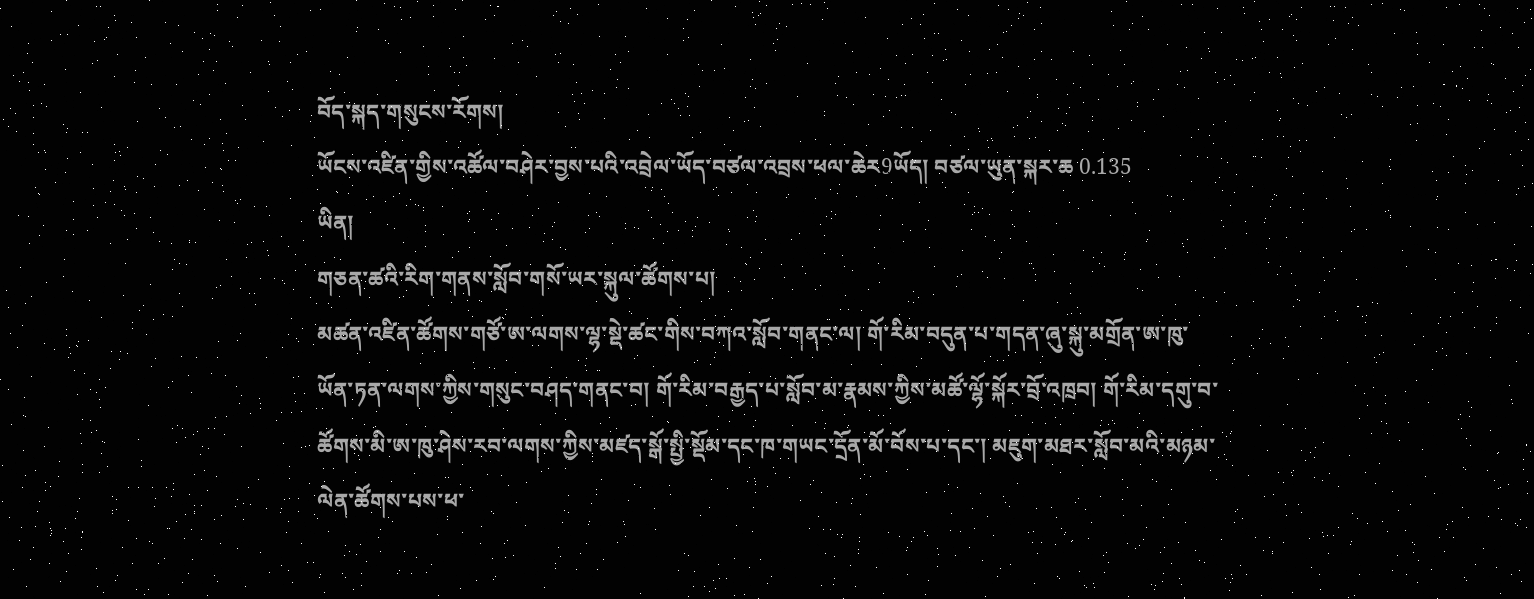བོད་སྐད་གསུངས་རོགས།
ཡོངས་འཛིན་གྱིས་འཚོལ་བཤེར་བྱས་པའི་འབྲེལ་ཡོད་བཙལ་འབྲས་ཕལ་ཆེར9ཡོད། བཙལ་ཡུན་སྐར་ཆ 0.135
ཡིན།
གཅན་ཚའི་རིག་གནས་སློབ་གསོ་ཡར་སྐུལ་ཚོགས་པ།
མཚན་འཛིན་ཚོགས་གཙོ་ཨ་ལགས་ལྷ་སྡེ་ཚང་གིས་བཀའ་སློབ་གནང་ལ། གོ་རིམ་བདུན་པ་གདན་ཞུ་སྐུ་མགྲོན་ཨ་ཁུ་ཡོན་ཏན་ལགས་ཀྱིས་གསུང་བཤད་གནང་བ། གོ་རིམ་བརྒྱད་པ་སློབ་མ་རྣམས་ཀྱིས་མཚོ་ལྷོ་སྐོར་བྲོ་འཁྲབ། གོ་རིམ་དགུ་བ་ཚོགས་མི་ཨ་ཁུ་ཤེས་རབ་ལགས་ཀྱིས་མཛད་སྒོ་སྤྱི་སྡོམ་དང་ཁ་གཡང་དྲོན་མོ་བོས་པ་དང་། མཇུག་མཐར་སློབ་མའི་མཉམ་ལེན་ཚོགས་པས་ཕ་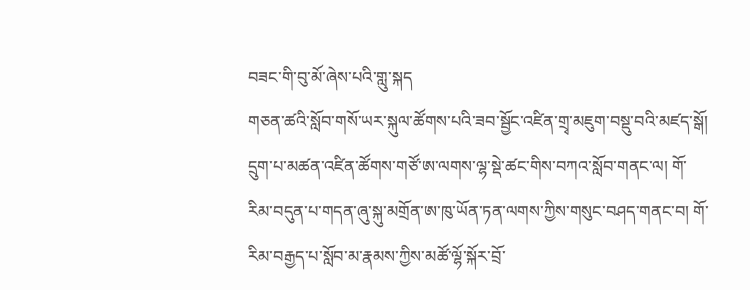བཟང་གི་བུ་མོ་ཞེས་པའི་གླུ་སྐད
གཅན་ཚའི་སློབ་གསོ་ཡར་སྐུལ་ཚོགས་པའི་ཟབ་སྦྱོང་འཛིན་གྲྭ་མཇུག་བསྡུ་བའི་མཛད་སྒོ།
དྲུག་པ་མཚན་འཛིན་ཚོགས་གཙོ་ཨ་ལགས་ལྷ་སྡེ་ཚང་གིས་བཀའ་སློབ་གནང་ལ། གོ་རིམ་བདུན་པ་གདན་ཞུ་སྐུ་མགྲོན་ཨ་ཁུ་ཡོན་ཏན་ལགས་ཀྱིས་གསུང་བཤད་གནང་བ། གོ་རིམ་བརྒྱད་པ་སློབ་མ་རྣམས་ཀྱིས་མཚོ་ལྷོ་སྐོར་བྲོ་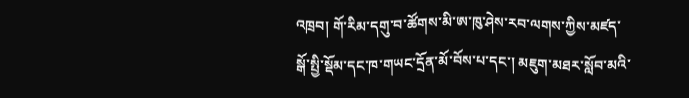འཁྲབ། གོ་རིམ་དགུ་བ་ཚོགས་མི་ཨ་ཁུ་ཤེས་རབ་ལགས་ཀྱིས་མཛད་སྒོ་སྤྱི་སྡོམ་དང་ཁ་གཡང་དྲོན་མོ་བོས་པ་དང་། མཇུག་མཐར་སློབ་མའི་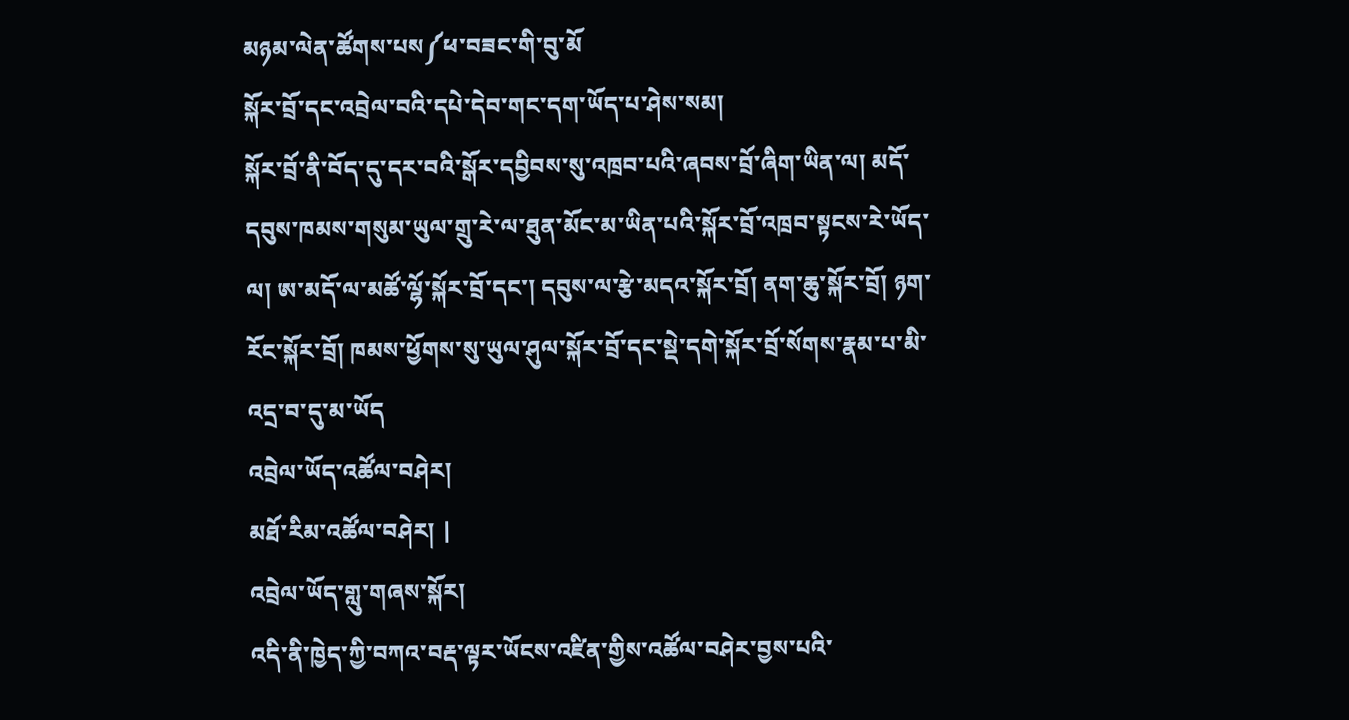མཉམ་ལེན་ཚོགས་པས༼ཕ་བཟང་གི་བུ་མོ
སྐོར་བྲོ་དང་འབྲེལ་བའི་དཔེ་དེབ་གང་དག་ཡོད་པ་ཤེས་སམ།
སྐོར་བྲོ་ནི་བོད་དུ་དར་བའི་སྒོར་དབྱིབས་སུ་འཁྲབ་པའི་ཞབས་བྲོ་ཞིག་ཡིན་ལ། མདོ་དབུས་ཁམས་གསུམ་ཡུལ་གྲུ་རེ་ལ་ཐུན་མོང་མ་ཡིན་པའི་སྐོར་བྲོ་འཁྲབ་སྟངས་རེ་ཡོད་ལ། ཨ་མདོ་ལ་མཚོ་ལྷོ་སྐོར་བྲོ་དང་། དབུས་ལ་རྩེ་མདའ་སྐོར་བྲོ། ནག་ཆུ་སྐོར་བྲོ། ཉག་རོང་སྐོར་བྲོ། ཁམས་ཕྱོགས་སུ་ཡུལ་ཤུལ་སྐོར་བྲོ་དང་སྡེ་དགེ་སྐོར་བྲོ་སོགས་རྣམ་པ་མི་འདྲ་བ་དུ་མ་ཡོད
འབྲེལ་ཡོད་འཚོལ་བཤེར།
མཐོ་རིམ་འཚོལ་བཤེར། |
འབྲེལ་ཡོད་གླུ་གཞས་སྐོར།
འདི་ནི་ཁྱེད་ཀྱི་བཀའ་བརྡ་ལྟར་ཡོངས་འཛིན་གྱིས་འཚོལ་བཤེར་བྱས་པའི་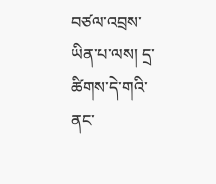བཙལ་འབྲས་ཡིན་པ་ལས། དྲ་ཚིགས་དེ་གའི་ནང་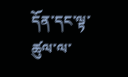དོན་དང་ལྟ་ཚུལ་ལ་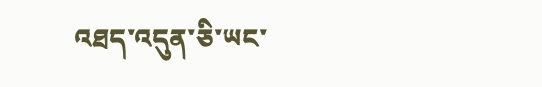འཐད་འདུན་ཅི་ཡང་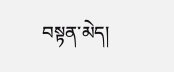བསྟན་མེད།